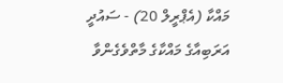މައްކާ (އެޕްރީލް 20) - ސައުދީ އަރަބިއާގެ މައްކާގެ މާތްވެގެންވާ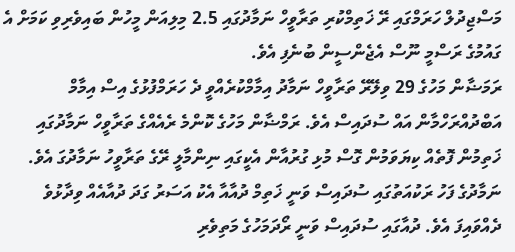މަސްޖިދުލް ހަރަމްގައި ރޭ ޚަތިމްކުރި ތަރާވީހް ނަމާދުގައި 2.5 މިލިއަން މީހުން ބައިވެރިވި ކަމަށް އެ ގައުމުގެ ރަސްމީ ނޫސް އެޖެންސީން ބުނެފި އެވެ.
ރަމަޟާން މަހުގެ 29 ވިލޭރޭ ތަރާވީހް ނަމާދު އިމާމްކުރެއްވީ ދެ ހަރަމްފުޅުގެ އިސް އިމާމް އަބްދުއްރަހްމާން އައް ސުދައިސް އެވެ. ރަމްޟާން މަހުގެ ކޮންމެ ރެއެއްގެ ތަރާވީހް ނަމާދުގައި ޚަތިމުން ފޮތެއް ކިޔަވަމުން ގޮސް މުޅި ގުރުއާން އެކީގައި ނިންމާލީ ރޭގެ ތަރާވީހު ނަމާދުގަ އެވެ. ނަމާދުގެ ފަހު ރަކުއަތުގައި ސުދައިސް ވަނީ ޚަތިމް ދުއާއާ އެކު އަސަރު ގަދަ ދުއާއެއް ވިދާޅުވެ ދެއްވައިފަ އެވެ. ދުއާގައި ސުދައިސް ވަނީ ރޯދަމަހުގެ މަތިވެރި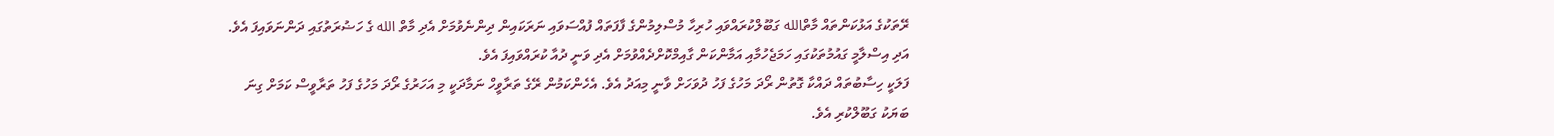ރޭތަކުގެ އަޅުކަންތައް މާތްالله ގަބޫލްކުރައްވައި ހުރިހާ މުސްލިމުންގެ ފާފަތައް ފުއްސަވައި ނަރަކައިން ދިންނެވުމަށް އެދި މާތް الله ގެ ހަޟުރަތުގައި ދަންނަވައިފަ އެވެ. އަދި އިސްލާމީ ގައުމުތަކުގައި ހަމަޖެހުމާއި އަމާންކަން ގާއިމްކޮށްދެއްވުމަށް އެދި ވަނީ ދުއާ ކުރައްވައިފަ އެވެ.
ފަލަކީ ހިސާބުތައް ދައްކާ ގޮތުން ރޯދަ މަހުގެ ފަހު ދުވަހަށް ވާނީ މިއަދު އެވެ. އެހެންކަމުން ރޭގެ ތަރާވީހް ނަމާދަކީ މި އަހަރުގެ ރޯދަ މަހުގެ ފަހު ތަރާވީސް ކަމަށް ގިނަ ބަޔަކު ގަބޫލްކުރި އެވެ.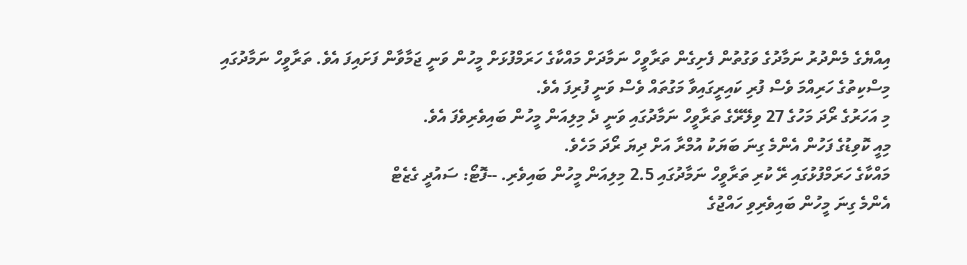އިއްޔެގެ މެންދުރު ނަމާދުގެ ވަގުތުން ފެށިގެން ތަރާވީހް ނަމާދަށް މައްކާގެ ހަރަމްފުޅަށް މީހުން ވަނީ ޖަމާވާން ފަށައިފަ އެވެ. ތަރާވީހް ނަމާދުގައި މިސްކިތުގެ ހަރިއްމަ ވެސް ފުރި ކައިރީގައިވާ މަގުތައް ވެސް ވަނީ ފުރިފަ އެވެ.
މި އަހަރުގެ ރޯދަ މަހުގެ 27 ވިލޭރޭގެ ތަރާވީހް ނަމާދުގައި ވަނީ ދެ މިލިއަން މީހުން ބައިވެރިވެފަ އެވެ.
މިއީ ކޮވިޑުގެ ފަހުން އެންމެ ގިނަ ބަޔަކު އުމްރާ އަށް ދިޔަ ރޯދަ މަހެވެ.
މައްކާގެ ހަރަމްފުޅުގައި ރޭ ކުރި ތަރާވީހް ނަމާދުގައި 2.5 މިލިއަން މީހުން ބައިވެރި. --ފޮޓޯ: ސައުދީ ގެޒެޓް
އެންމެ ގިނަ މީހުން ބައިވެރިވި ހައްޖުގެ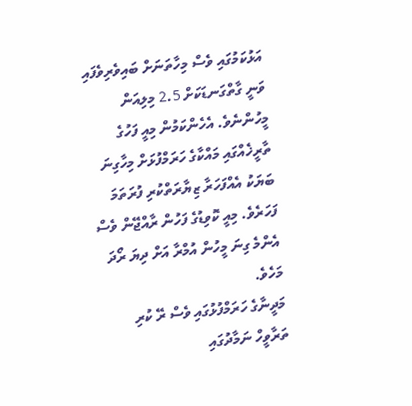އަޅުކަމުގައި ވެސް މިހާތަނަށް ބައިވެރިވެފައި ވަނީ ގާތްގަނޑަކަށް 2.5 މިލިއަން މީހުންނެވެ. އެހެންކަމުން މިއީ ފަހުގެ ތާރީޚެއްގައި މައްކާގެ ހަރަމްފުޅަށް މިހާގިނަ ބަޔަކު އެއްފަހަރާ ޒިޔާރަތްކުރި ފުރަތަމަ ފަހަރެވެ. މިއީ ކޮވިޑުގެ ފަހުން ރާއްޖޭން ވެސް އެންމެ ގިނަ މީހުން އުމްރާ އަށް ދިޔަ ރޯދަ މަހެވެ.
މަދީނާގެ ހަރަމްފުޅުގައި ވެސް ރޭ ކުރި ތަރާވީހް ނަމާދުގައި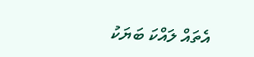އެތައް ލައްކަ ބަޔަކު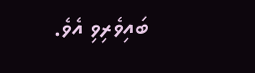ބައިވެރިވި އެވެ.